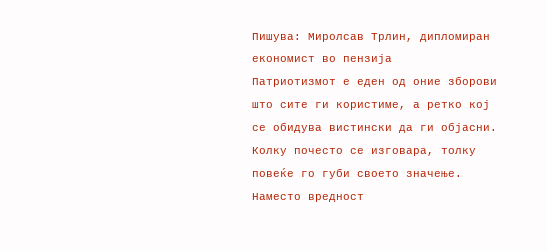Пишува: Миролсав Трлин, дипломиран економист во пензија
Патриотизмот е еден од оние зборови што сите ги користиме, а ретко кој се обидува вистински да ги објасни. Колку почесто се изговара, толку повеќе го губи своето значење. Наместо вредност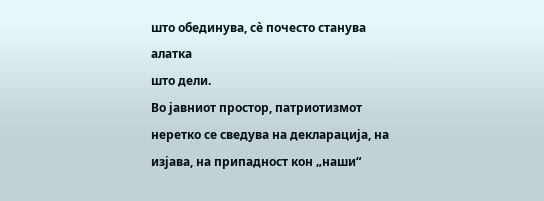што обединува, сè почесто станува алатка
што дели.
Во јавниот простор, патриотизмот неретко се сведува на декларација, на изјава, на припадност кон „наши“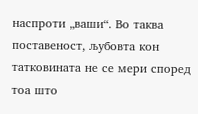наспроти „ваши“. Во таква поставеност, љубовта кон татковината не се мери според тоа што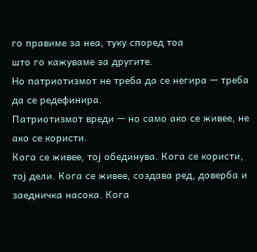го правиме за неа, туку според тоа
што го кажуваме за другите.
Но патриотизмот не треба да се негира — треба да се редефинира.
Патриотизмот вреди — но само ако се живее, не ако се користи.
Кога се живее, тој обединува. Кога се користи, тој дели. Кога се живее, создава ред, доверба и заедничка насока. Кога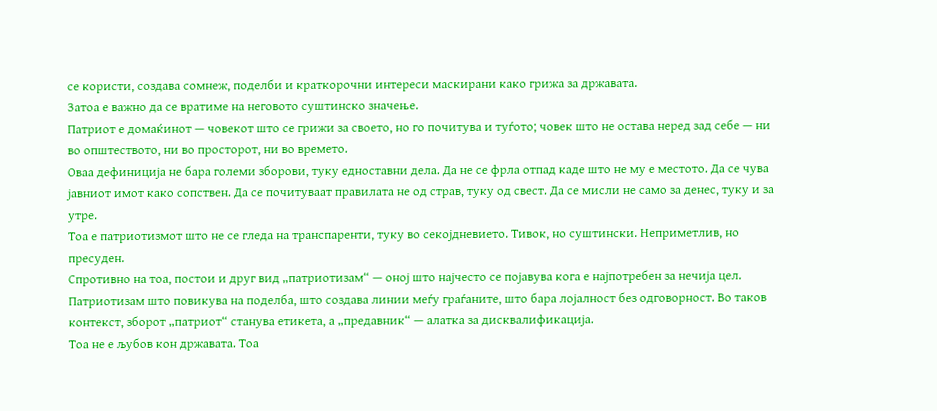се користи, создава сомнеж, поделби и краткорочни интереси маскирани како грижа за државата.
Затоа е важно да се вратиме на неговото суштинско значење.
Патриот е домаќинот — човекот што се грижи за своето, но го почитува и туѓото; човек што не остава неред зад себе — ни во општеството, ни во просторот, ни во времето.
Оваа дефиниција не бара големи зборови, туку едноставни дела. Да не се фрла отпад каде што не му е местото. Да се чува јавниот имот како сопствен. Да се почитуваат правилата не од страв, туку од свест. Да се мисли не само за денес, туку и за утре.
Тоа е патриотизмот што не се гледа на транспаренти, туку во секојдневието. Тивок, но суштински. Неприметлив, но пресуден.
Спротивно на тоа, постои и друг вид „патриотизам“ — оној што најчесто се појавува кога е најпотребен за нечија цел. Патриотизам што повикува на поделба, што создава линии меѓу граѓаните, што бара лојалност без одговорност. Во таков
контекст, зборот „патриот“ станува етикета, а „предавник“ — алатка за дисквалификација.
Тоа не е љубов кон државата. Тоа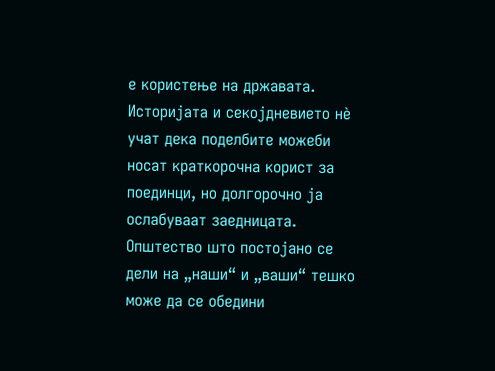е користење на државата.
Историјата и секојдневието нè учат дека поделбите можеби носат краткорочна корист за поединци, но долгорочно ја ослабуваат заедницата. Општество што постојано се дели на „наши“ и „ваши“ тешко може да се обедини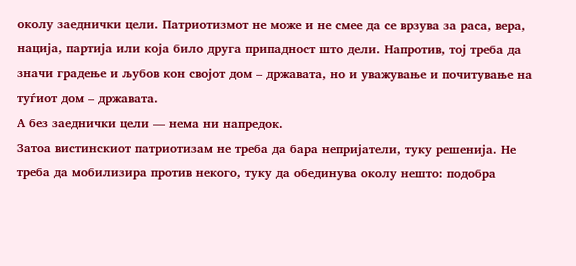околу заеднички цели. Патриотизмот не може и не смее да се врзува за раса, вера, нација, партија или која било друга припадност што дели. Напротив, тој треба да значи градење и љубов кон својот дом – државата, но и уважување и почитување на туѓиот дом – државата.
А без заеднички цели — нема ни напредок.
Затоа вистинскиот патриотизам не треба да бара непријатели, туку решенија. Не треба да мобилизира против некого, туку да обединува околу нешто: подобра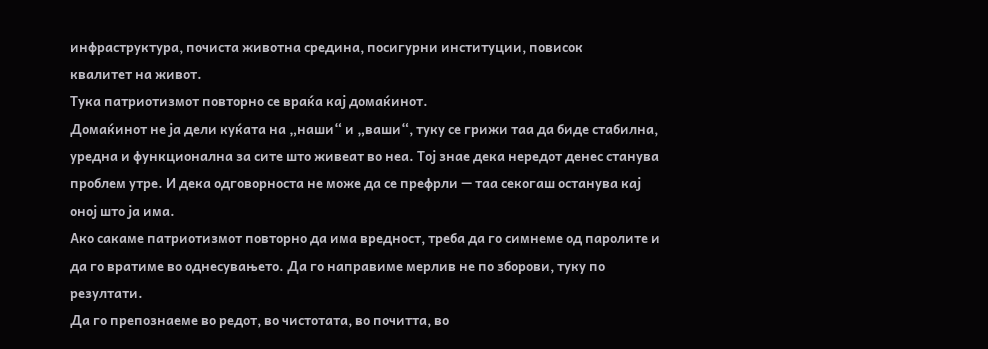инфраструктура, почиста животна средина, посигурни институции, повисок
квалитет на живот.
Тука патриотизмот повторно се враќа кај домаќинот.
Домаќинот не ја дели куќата на „наши“ и „ваши“, туку се грижи таа да биде стабилна, уредна и функционална за сите што живеат во неа. Тој знае дека нередот денес станува проблем утре. И дека одговорноста не може да се префрли — таа секогаш останува кај оној што ја има.
Ако сакаме патриотизмот повторно да има вредност, треба да го симнеме од паролите и да го вратиме во однесувањето. Да го направиме мерлив не по зборови, туку по резултати.
Да го препознаеме во редот, во чистотата, во почитта, во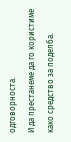одговорноста.
И да престанеме да го користиме како средство за поделба.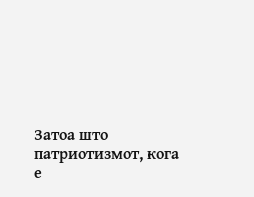Затоа што патриотизмот, кога е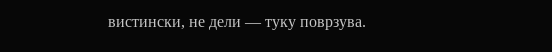вистински, не дели — туку поврзува.